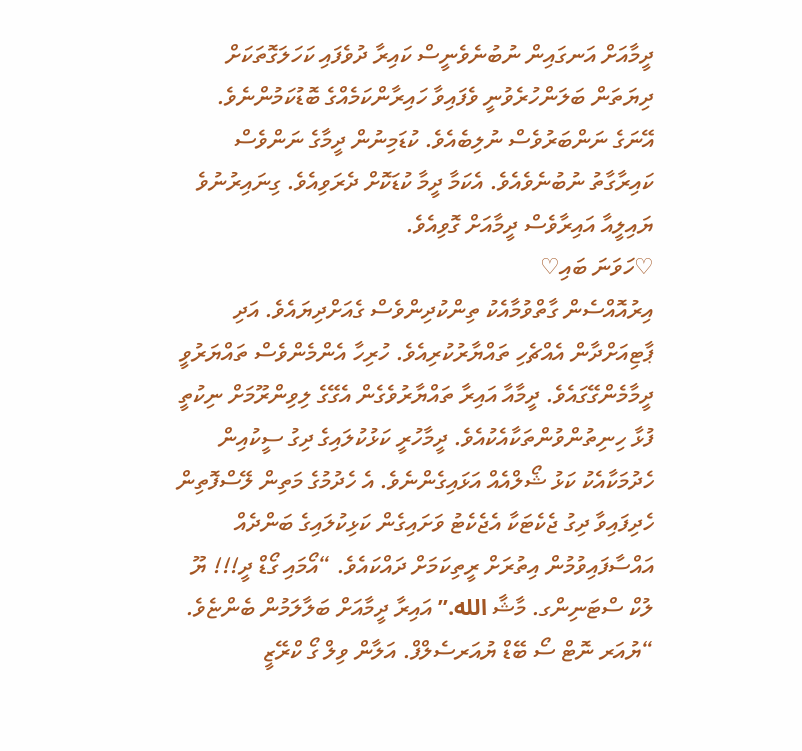ދީމާއަށް އަނގައިން ނުބުނެވެނީސް ކައިރާ ދުވެފައި ކަހަލަގޮތަކަށް ދިޔަތަން ބަލަންހުރެވުނީ ވެފައިވާ ހައިރާންކަމެއްގެ ބޮޑުކަމުންނެވެ. އޭނަގެ ނަންބަރުވެސް ނުލިބެއެވެ. ކުޑަމިނުން ދީމާގެ ނަންވެސް ކައިރާގާތު ނުބުނެވެއެވެ. އެކަމާ ދީމާ ކުޑަކޮށް ދެރަވިއެވެ. ގިނައިރުނުވެ ޔައިލީއާ އައިރާވެސް ދީމާއަށް ގޮވިއެވެ.
♡ހަވަނަ ބައި♡
އިރުއޮއްސެން ގާތްވުމާއެކު ތިންކުދިންވެސް ގެއަށްދިޔައެވެ. އަދި ޕާޓިއަށްދާން އެއްޗެހި ތައްޔާރުކުރިއެވެ. ހުރިހާ އެންމެންވެސް ތައްޔަރުވީ ދީމާމެންގޭގައެވެ. ދީމާއާ އައިރާ ތައްޔާރުވެގެން އެގޭގެ ލިވިންރޫމަށް ނިކުތީ ފުޅާ ހިނިތުންވުންތަކާއެކުއެވެ. ދީމާހުރީ ކަޅުކުލައިގެ ދިގު ސީކުއިން ހެދުމަކާއެކު ކަޅު ޝޯލްއެއް އަޅައިގެންނެވެ. އެ ހެދުމުގެ މަތިން ލޭސްފޮތިން ހެދިފައިވާ ދިގު ޖެކެޓަކާ އެޖެކެޓު ވަށައިގެން ކަޅިކުލައިގެ ބަންދެއް އައްސާފައިވުމުން އިތުރަށް ރީތިކަމަށް ދައްކައެވެ. “އޯމައި ގޯޑް ދީ!!! ޔޫ ލުކް ސްޓަނިންގ. މާޝާ الله.” އައިރާ ދީމާއަށް ބަލާލަމުން ބެންޏެވެ. “ޔުއަރ ނޮޓް ސޯ ބޭޑް ޔުއަރސެލްފް. އަލާން ވިލް ގޯ ކްރޭޒީ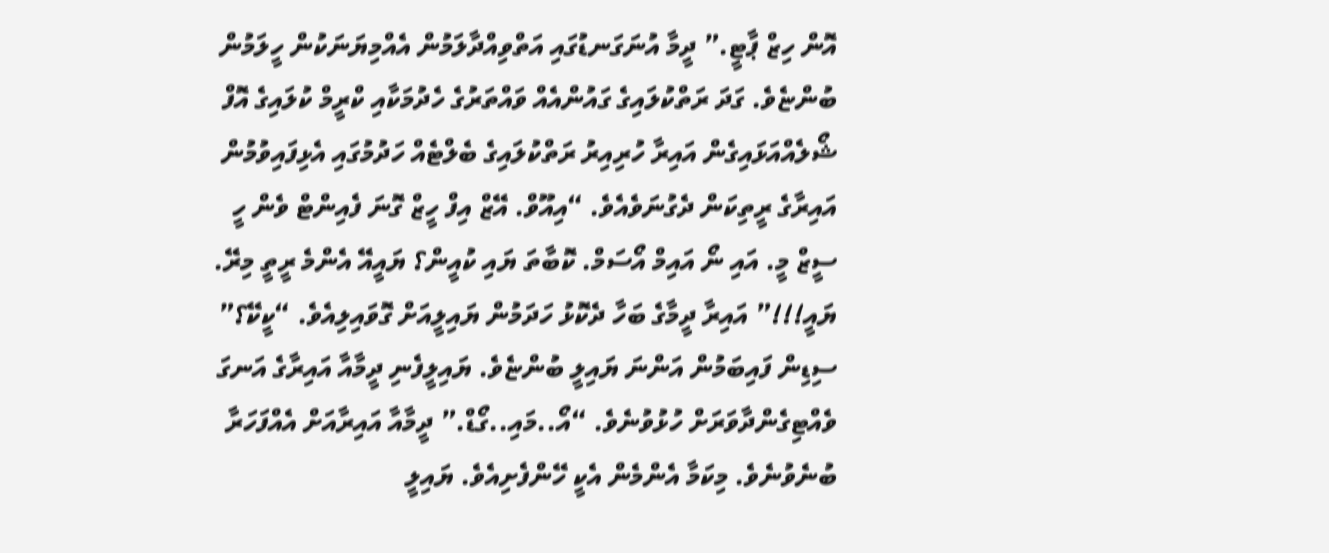އޮން ހިޒް ޕާޓީ.” ދީމާ އުނަގަނޑުގައި އަތްވިއްދާލަމުން އެއްމިޔަނަކުން ހީލަމުން ބުންޏެވެ. ގަދަ ރަތްކުލައިގެ ގައުންއެއް ވައްތަރުގެ ހެދުމަކާއި ކްރީމް ކުލައިގެ އޮފް ޝޯލެއްއަޅައިގެން އައިރާ ހުރިއިރު ރަތްކުލައިގެ ބެލްޓެއް ހަދުމުގައި އެޅިފައިވުމުން އައިރާގެ ރީތިކަން ދެގުނަވެއެވެ. “އިއޫވް. އޭޒް އިފް ހީޒް ގޮނަ ފެއިންޓް ވެން ހީ ސީޒް މީ. އައި ނޯ އައިމް އޯސަމް. ކޮބާތަ ޔައި ކުއީން؟ ޔައީއޭ އެންމެ ރީތީ މިރޭ. ޔައީ!!!” އައިރާ ދީމާގެ ބަހާ ދެކޮޅު ހަދަމުން ޔައިލީއަށް ގޮވައިލިއެވެ. “ކީކޭ؟” ސިޑިން ފައިބަމުން އަންނަ ޔައިލީ ބުންޏެވެ. ޔައިލީފެނި ދީމާއާ އައިރާގެ އަނގަ ވެއްޓިގެންދާވަރަށް ހުޅުވުނެވެ. “އޯ..މައި..ގޯޑް.” ދީމާއާ އައިރާއަށް އެއްފަހަރާ ބުނެވުނެވެ. މިކަމާ އެންމެން އެކީ ހޭންފެށިއެވެ. ޔައިލީ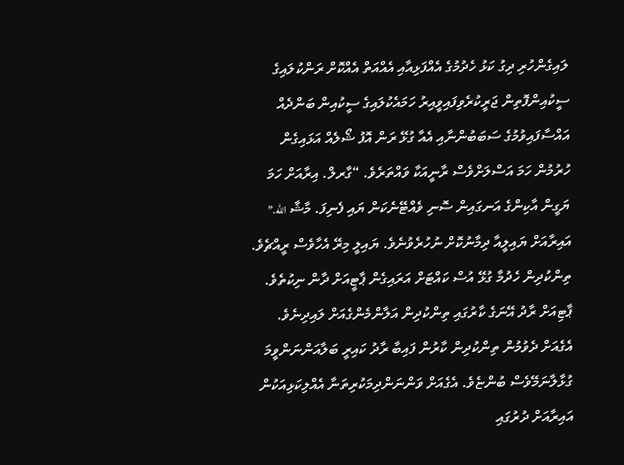ލައިގެންހުރި ދިގު ކަޅު ހެދުމުގެ އެއްފަޅިއާއި އެއްއަތް އެއްކޮށް ރަންކުލައިގެ ސީކުއިންފޮތިން ޖަރީކުރެވިފައިވީއިރު ހަމައެކުލައިގެ ސީކުއިން ބަންދެއް އައްސާފައިވުމުގެ ސަބަބުންނާއި އެއާ ގުޅޭ ރަން އޮފު ޝޯލެއް އަޅައިގެން ހުރުމުން ހަމަ އަސްލަށްވެސް ރާނީއަކާ ވައްތަރެވެ. “ގާރލް. އިރާއަށް ހަމަ ޔަގީން އާކިންގެ އަނގައިން ސޮނި ވެއްޓޭނެކަން ޔައި ފެނިފަ. މާޝާ الله.” އައިރާއަށް ޔައިލީއާ ދިމާނުކޮށް ނުހުރެވުނެވެ. ޔައިލީ މިރޭ އެހާވެސް ރީއްޗެވެ. ތިންކުދިން ހެދުމާ ގުޅޭ އުސް ކައްޓަށް އަރައިގެން ޕާޓީއަށް ދާން ނިކުތެވެ.
ޕާޓިއަށް ރާދު އޭނަގެ ކާރުގައި ތިންކުދިން އަލާންމެންގެއަށް ލައިދިނެވެ. އެގެއަށް ދެވުމުން ތިންކުދިން ކާރުން ފައިބާ ރާދު ކައިރީ ބަލާއަންނަންވީމަ ގުޅާލާނަމޭވެސް ބުންޏެވެ. އެގެއަށް ވަންނަންދިމަކުރިތަނާ އެއްލިކަޅިއަކުން އައިރާއަށް ދުރުގައި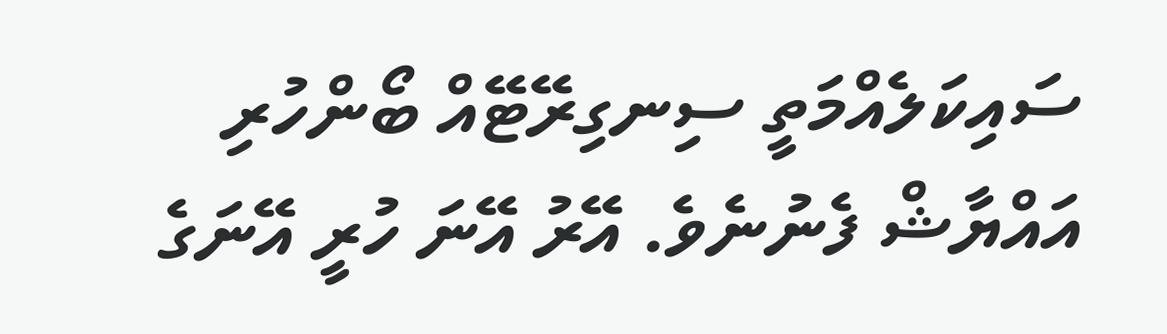ސައިކަލެއްމަތީ ސިނގިރޭޓޭއް ބޯންހުރި އައްޔާޝް ފެނުނެވެ. އޭރު އޭނަ ހުރީ އޭނަގެ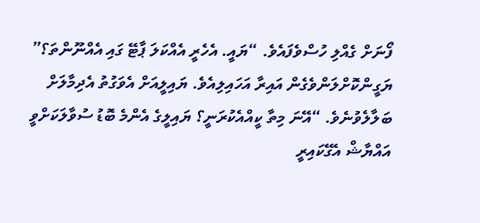ފޯނަށް ގެއްލި ހުސްވެފައެވެ. “ޔައީ. އެހެރީ އެއްކަލަ ޕާޓޭ ގައި އެއްނޫންތަ؟” ޔަގީންކޮށްލަންވެގެން އައިރާ އަހައިލިއެވެ. ޔައިލީއަށް އެވަގުތު އެދިމާލަށް ބަލާލެވުނެވެ. “އޭނަ މިތާ ކީއްއެކުރަނީ؟ ޔައިލީގެ އެންމެ ބޮޑު ސުވާލަކަށްވީ އައްޔާޝް އެގޭކައިރީ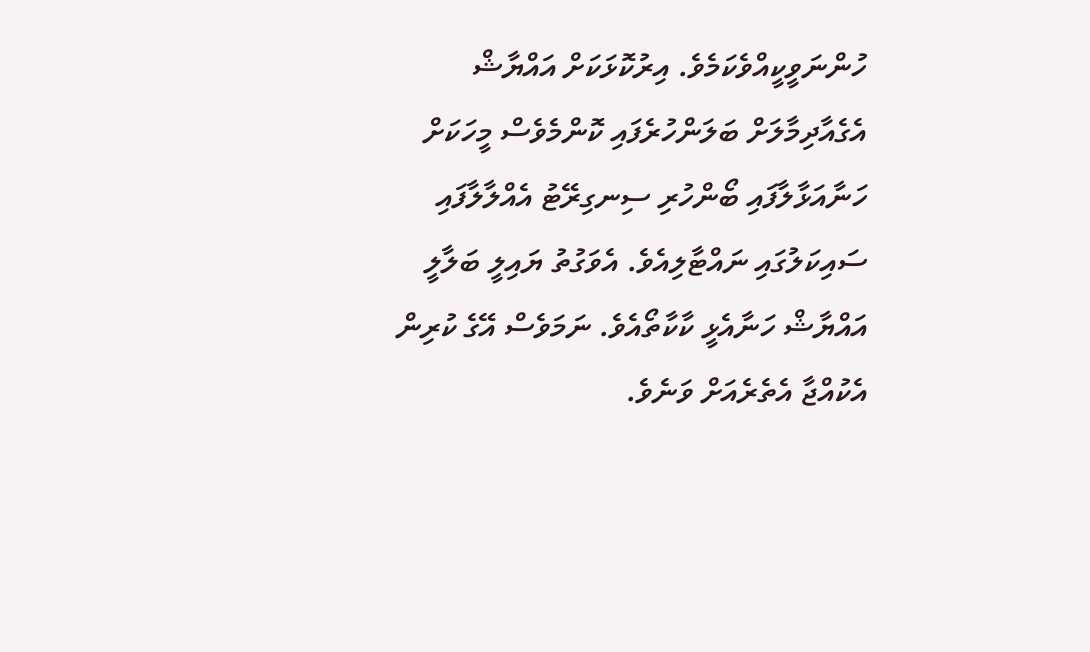ހުންނަވީކީއްވެކަމެވެ. އިރުކޮޅަކަށް އައްޔާޝް އެގެއާދިމާލަށް ބަލަންހުރެފައި ކޮންމެވެސް މީހަކަށް ހަނާއަޅާލާފައި ބޯންހުރި ސިނގިރޭޓު އެއްލާލާފައި ސައިކަލުގައި ނައްޓާލިއެވެ. އެވަގުތު ޔައިލީ ބަލާލީ އައްޔާޝް ހަނާއެޅީ ކާކާތޯއެވެ. ނަމަވެސް އޭގެ ކުރިން އެކުއްޖާ އެތެރެއަށް ވަނެވެ.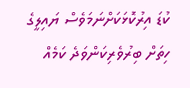ކުޑަ އިރުކޮޅަކަށްނަމަވެސް ޔައިލީގެ ހިތަށް ބިރުވެރިކަންވަދެ ކަމެއް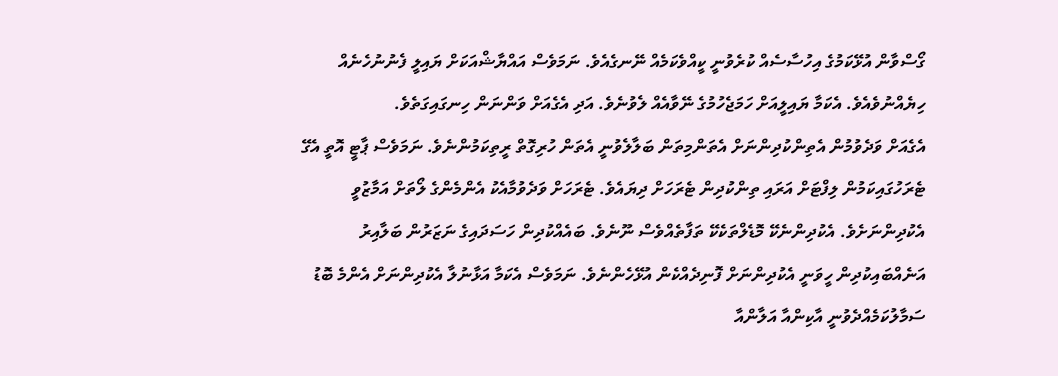ގޯސްވާން އުޅޭކަމުގެ އިހުސާސެއް ކުރެވުނީ ކީއްވެކަމެއް ނޭނގެއެވެ. ނަމަވެސް އައްޔާޝްއަކަށް ޔައިލީ ފެނުނުހެނެއް ހިޔެއްނުވެއެވެ. އެކަމާ ޔައިލީއަށް ހަމަޖެހުމުގެ ނޭވާއެއް ލެވުނެވެ. އަދި އެގެއަށް ވަންނަން ހިނގައިގަތެވެ.
އެގެއަށް ވަދެވުމުން އެތިންކުދިންނަށް އެތަންމިތަން ބަލާލެވުނީ އެތަން ހުރިގޮތް ރީތިކަމުންނެވެ. ނަމަވެސް ޕާޓީ އޮތީ އެގޭ ޓެރަހުގައިކަމުން ލިފްޓަށް އަރައި ތިންކުދިން ޓެރަހަށް ދިޔައެވެ. ޓެރަހަށް ވަދެވުމާއެކު އެންމެންގެ ލޯތަށް އަމާޒުވީ އެކުދިންނަށެވެ. އެކުދިންނެކޭ މޮޑެލްތަކެކޭ ތަފާތެއްވެސް ނޫނެވެ. ބައެއްކުދިން ހަސަދައިގެ ނަޒަރުން ބަލާއިރު އަނެއްބައިކުދިން ހީވަނީ އެކުދިންނަށް ފޮނިދެއްކެން އުޅޭހެންނެވެ. ނަމަވެސް އެކަމާ އަޅާނުލާ އެކުދިންނަށް އެންމެ ބޮޑު ސަމާލުކަމެއްދެވުނީ އާކިންއާ އަލާންއާ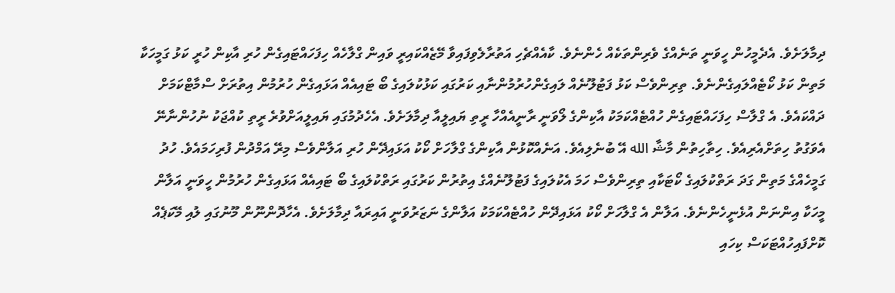ދިމާލަށެވެ. އެދެމީހުން ހީވަނީ ތަނެއްގެ ވެރިންތަކެއް ހެންނެވެ. ކާއެއްޗެހި އަތުރާލެވިފައިވާ މޭޒެއްކައިރީ ވައިން ގްލާހެއް ހިފަހައްޓައިގެން ހުރި އާކިން ހުރީ ކަޅު ގަމީހަކާ މަތިން ކަޅު ކޯޓެއްލައިގެންނެވެ. ތިރިންވެސް ކަޅު ފަޓުލޫނެއް ލައިގެންހުރުމުންނާއި ކަރުގައި ކަޅުކުލައިގެ ބޯ ޓައިއެއް އަޅައިގެން ހުރުމުން އިތުރަށް ސްމާޓްކަމަށް ދައްކައެވެ. އެ ގްލާސް ހިފަހައްޓައިގެން ހުއްޓެއްކަމަކު އާކިންގެ ލޯވަނީ ރާނީއެއްހާ ރީތި ޔައިލީއާ ދިމާލަށެވެ. އެހެދުމުގައި ޔައިލީއަށްވުރެ ރީތި ކުއްޖަކު ނުހުންނާނޭ އެވަގުތު ހިތަށްއެރިއެވެ. ހިތާހިތުން މާޝާ الله އޭ ބުނެލިއެވެ. އަނެއްކޮޅުން އާކިންގެ ގްލާހަށް ކޯކު އަޅައިދޭން ހުރި އަލާންވެސް މިރޭ އަމްދުން ފުރިހަމައެވެ. ހުދު ގަމީހެއްގެ މަތިން ގަދަ ރަތްކުލައިގެ ކޯޓަކާއި ތިރިންވެސް ހަމަ އެކުލައިގެ ފަޓުލޫނެއްގެ އިތުރުން ކަރުގައި ރަތްކުލައިގެ ބޯ ޓައިއެއް އަޅައިގެން ހުރުމުން ހީވަނީ އަލާން މީހަކާ އިންނަން އުޅެނީހެންނެވެ. އަލާން އެ ގްލާހަށް ކޯކު އަޅައިދޭން ހުއްޓެއްކަމަކު އަލާންގެ ނަޒަރުވަނީ އައިރައާ ދިމާލަށެވެ. އެހާދޮންނޫން މޫނުގައި ލުއި މޭކަޕެއް ކޮށްފައިހުއްޓަކަސް ކިހައި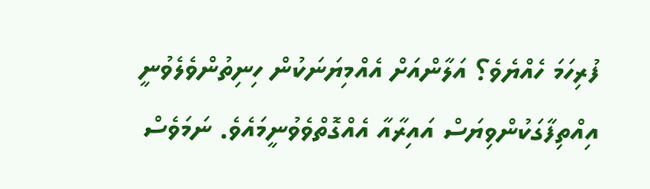ފުރިހަމަ ހެއްޔެވެ؟ އަލާންއަށް އެއްމިޔަނަކުން ހިނިތުންވެލެވުނީ އިއްތިފާގަކުންވިޔަސް އައިރާއާ އެއްގޮތްވެވުނީމައެވެ. ނަމަވެސް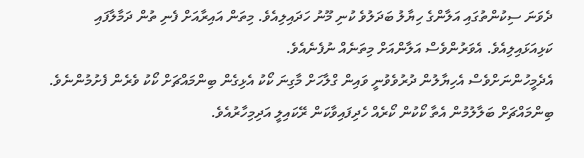ދެވަނަ ސިކުންތުގައި އަލާންގެ ހިޔާލު ބަދަލުވެ ކުނި މޫނު ހަދައިލިއެވެ. މިތަން އައިރާއަށް ފެނި ތުން ދަމާލާފައި ކަޅިއަޅައިލިއެވެ. އެވަރުންވެސް އަލާންއަށް މިތަނެއް ނުފެނެއެވެ.
އެދެމީހުންނަށްވެސް އެހިޔާލުން ދުރުވެވުނީ ވައިން ގްލާހަށް މާގިނަ ކޯކު އެޅިގެން ބިންމައްޗަށް ކޯކު ވެރެން ފެށުމުންނެވެ. ބިންމައްޗަށް ބަލާލުމުން އެތާ ކޯކުން ކޯރެއް ހެދިފައިވާކަން ރޭކައިލީ އަދިމިހާރުއެވެ.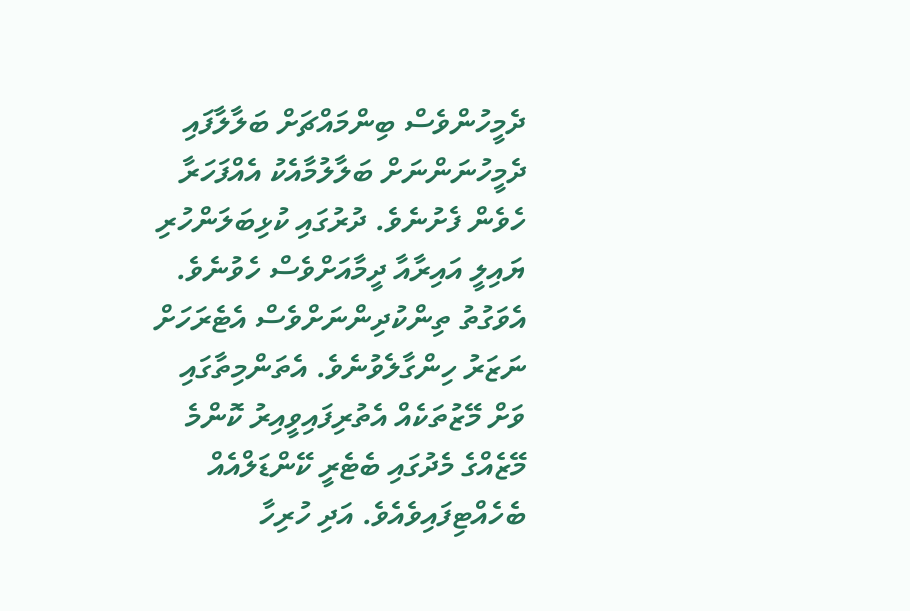ދެމީހުންވެސް ބިންމައްޗަށް ބަލާލާފައި ދެމީހުނަންނަށް ބަލާލުމާއެކު އެއްފަހަރާ ހެވެން ފެށުނެވެ. ދުރުގައި ކުޅިބަލަންހުރި ޔައިލީ އައިރާއާ ދީމާއަށްވެސް ހެވުނެވެ. އެވަގުތު ތިންކުދިންނަށްވެސް އެޓެރަހަށް ނަޒަރު ހިންގާލެވުނެވެ. އެތަންމިތާގައި ވަށް މޭޒުތަކެއް އެތުރިފައިވީއިރު ކޮންމެ މޭޒެއްގެ މެދުގައި ބެޓެރީ ކޭންޑަލްއެއް ބެހެއްޓިފައިވެއެވެ. އަދި ހުރިހާ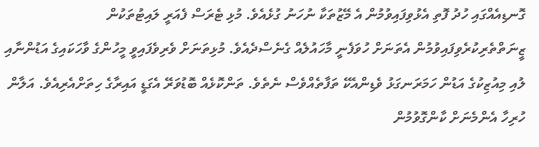ގޮނޑިއެއްގައި ހުދު ފޮތި އެޅުވިފައިވުމުން އެ މޭޒުތަކާ ނުހަނު ގުޅެއެވެ. މުޅި ޓެރަސް ފެއަރީ ލައިޓުތަކުން ޒީނަތްތެރިކުރެވިފައިވުމުން އެތަނަށް ހުވަފެނީ މާހައުލެއް ގެނެސްދެއެވެ. މުޅިތަނަށް ވެރިވެފައިވީ މީހުންގެ ވާހަކައިގެ އަޑުންނާއި ލުއި މިއުޒިކުގެ އަޑުން ހަމަރަނގަޅު ވެޑިންއެކޭ ތަފާތެއްވެސް ނެތެވެ. ތަންކޮޅެއް ބޮޑުވަރޭ އެގަޑީ އައިރާގެ ހިތަށްއެރިއެވެ. އަލާން ހުރިހާ އެންމެނަށް ކާންގޮވުމުން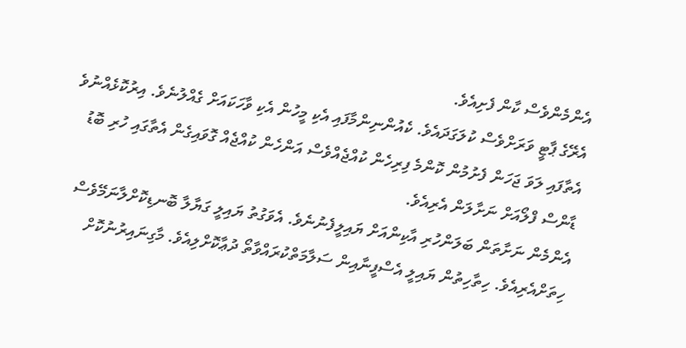އެންމެންވެސް ކާން ފެށިއެވެ.
އެރޭގެ ޕާޓީ ވަރަށްވެސް ކުލަގަދައެވެ. ކެއުންނިންމާފައި އެކި މީހުން އެކި ވާހަކައަށް ގެއްލުނެވެ. އިރުކޮޅެއްނުވެ އެތާފައި ލަވަ ޖަހަން ފެށުމުން ކޮންމެ ފިރިހެން ކުއްޖެއްވެސް އަންހެން ކުއްޖެއް ގޮވައިގެން އެތާގައި ހުރި ބޮޑު ޑާންސް ފްލޯއަށް ނަށާލަން އެރިއެވެ.
އެންމެން ނަށާތަން ބަލަންހުރި އާކިންއަށް ޔައިލީފެނުނެވެ. އެވަގުތު ޔައިލީ ގަޔާލާ ބޮނޑިކޮށްލާނަމޭވެސް ހިތަށްއެރިއެވެ. ހިތާހިތުން ޔައިލީ އެސްފީނާއިން ސަލާމަތްކުރައްވާތޯ ދުޢާކޮށްލިއެވެ. މާގިނައިރުނުކޮށް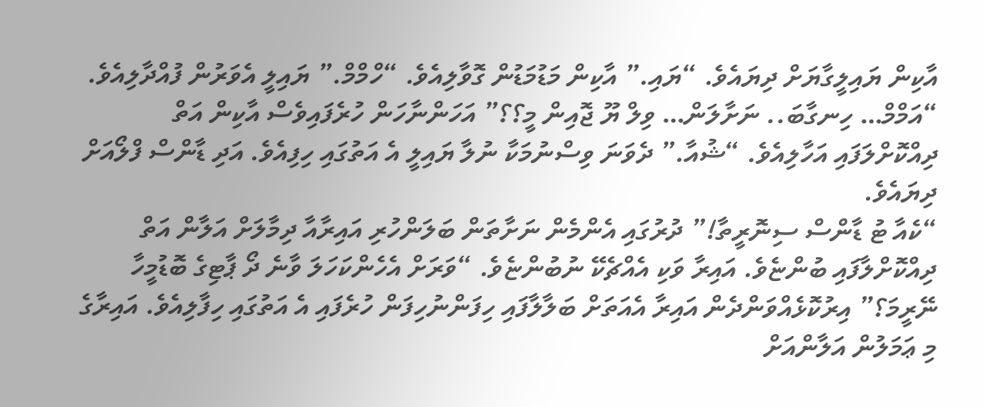އާކިން ޔައިލީގާޔަށް ދިޔައެވެ. “ޔައި.” އާކިން މަޑުމަޑުން ގޮވާލިއެވެ. “ހްމްމް.” ޔައިލީ އެވަރުން ފުއްދާލިއެވެ. “އަމްމް… ހިނގާބަ.. ނަށާލަން… ވިލް ޔޫ ޖޮއިން މީ؟؟” އަހަންނާހަން ހުރެފައިވެސް އާކިން އަތް ދިއްކޮށްލަފައި އަހާލިއެވެ. “ޝުއާ.” ދެވަނަ ވިސްނުމަކާ ނުލާ ޔައިލީ އެ އަތުގައި ހިފިއެވެ. އަދި ޑާންސް ފްލޯއަށް ދިޔައެވެ.
“ކެއާ ޓު ޑާންސް ސިނޮރީތާ!” ދުރުގައި އެންމެން ނަށާތަން ބަލަންހުރި އައިރާއާ ދިމާލަށް އަލާން އަތް ދިއްކޮށްލާފައި ބުންޏެވެ. އައިރާ ވަކި އެއްޗެކޭ ނުބުންޏެވެ. “ވަރަށް އެހެންކަހަލަ ވާނެ ދޯ ޕާޓިގެ ބޮޑުމީހާ ނޭރީމަ؟” އިރުކޮޅެއްވަންދެން އައިރާ އެއަތަށް ބަލާލާފައި ހިފަންނުހިފަން ހުރެފައި އެ އަތުގައި ހިފާލިއެވެ. އައިރާގެ މި ޢަމަލުން އަލާންއަށް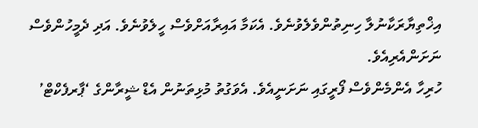އިޚްތިޔާރަކާނުލާ ހިނިތުންވެލެވުނެވެ. އެކަމާ އައިރާއަށްވެސް ހީލެވުނެވެ. އަދި ދެމީހުންވެސް ނަށަންއެރިއެވެ.
ހުރިހާ އެންމެންވެސް ފޯރީގައި ނަށަނީއެވެ. އެވަގުތު މުޅިތަނުން އެޑް ޝީރާންގެ ‘ޕާރފެކްޓް’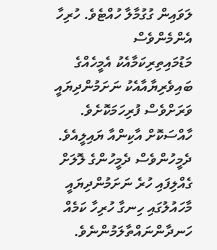ލަވައިން ގުގުމާލާ ހުއްޓެވެ. ހުރިހާ އެންމެންވެސް މަޑުމައިތިރިކަމާއެކު އެމީހެއްގެ ބައިވެރިޔާއާއެކު ނަށަމުންދިޔައީ ވަރަށްވެސް ފުރިހަމަކޮށެވެ. ހާއްސަކޮށް އާކިންއާ ޔައިލީއެވެ. ދެމީހުންވެސް ދެމީހުންގެ ލޮލަށް ގެއްލިފައި ހުރެ ނަށަމުންދިޔައީ މާހައުލުގައި ހިނގާ ހުރިހާ ކަމެއް ހަނދާންނައްތާލަމުންނެވެ.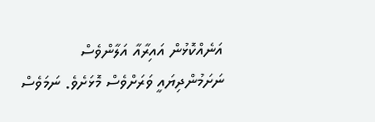އަނެއްކޮޅުން އައިރާއާ އަލާންވެސް ނަށަމުންދިޔައީ ވަރަށްވެސް މޮޅަށެވެ. ނަމަވެސް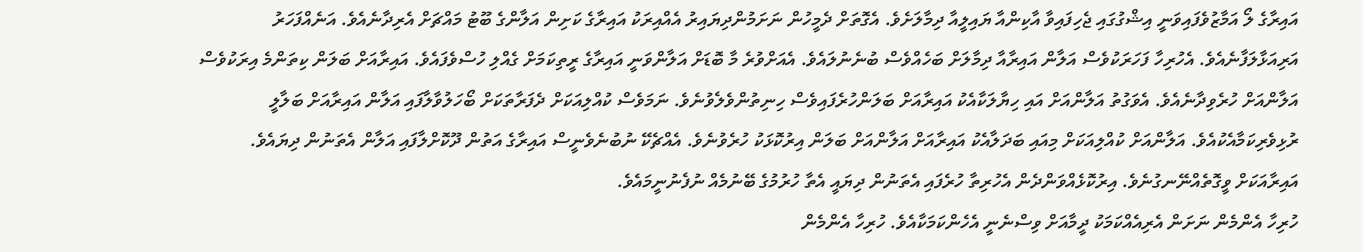އައިރާގެ ލޯ އަމާޒުވެފައިވަނީ އިޝްގުގައި ޖެހިފައިވާ އާކިންއާ ޔައިލީއާ ދިމާލަށެވެ. އެގޮތަށް ދެމީހުން ނަށަމުންދިޔައިރު އެއްއިރަކު އައިރާގެ ކަށިން އަލާންގެ ބޫޓު މައްޗަށް އެރިދާނެއެވެ. އަނެއްފަހަރު އަރިއަޅާލަފާނެއެވެ. އެހުރިހާ ފަހަރަކުވެސް އަލާން އައިރާއާ ދިމާލަށް ބަހެއްވެސް ބުނެނުލައެވެ. އެއަށްވުރެ މާ ބޮޑަށް އަލާންވަނީ އައިރާގެ ރީތިކަމަށް ގެއްލި ހުސްވެފައެވެ. އައިރާއަށް ބަލަން ކިތަންމެ އިރަކުވެސް އަލާންއަށް ހުރެވިދާނެއެވެ. އެވަގުތު އަލާންއަށް އައި ހިޔާލަކާއެކު އައިރާއަށް ބަލަންހުރެފައިވެސް ހިނިތުންވެލެވުނެވެ. ނަމަވެސް ކުއްލިއަކަށް ދެފަރާތަކަށް ބޯހަލުވާލާފައި އަލާން އައިރާއަށް ބަލާލީ ރުޅިވެރިކަމާއެކުއެވެ. އަލާންއަށް ކުއްލިއަކަށް މިއައި ބަދަލާއެކު އައިރާއަށް އަލާންއަށް ބަލަން އިރުކޮޅަކު ހުރެވުނެވެ. އެއްޗެކޭ ނުބުނެވެނީސް އައިރާގެ އަތުން ދޫކޮށްލާފައި އަލާން އެތަނުން ދިޔައެވެ. އައިރާއަކަށް ވީގޮތެއްނޭނގުނެވެ. އިރުކޮޅެއްވަންދެން އެހުރިތާ ހުރެފައި އެތަނުން ދިޔައީ އެތާ ހުރުމުގެ ބޭނުމެއް ނުފެނުނީމައެވެ.
ހުރިހާ އެންމެން ނަށަން އެރިއެއްކަމަކު ދީމާއަށް ވިސްނެނީ އެހެންކަމަކާއެވެ. ހުރިހާ އެންމެން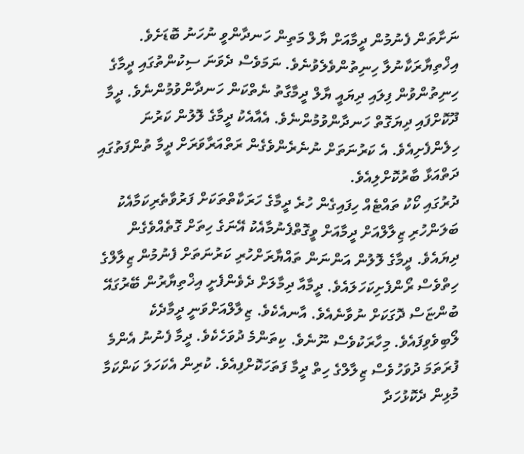ނަށާތަން ފެނުމުން ދީމާއަށް ޔާލް މަތިން ހަނދާންވީ ނުހަނު ބޮޑަށެވެ. އިޚްތިޔާރަކާނުލާ ހިނިތުންވެލެވުނެވެ. ނަމަވެސް ދެވަނަ ސިކުންތުގައި ދީމާގެ ހިނިތުންވުން ފިލައި ދިޔައީ ޔާލް ދީމާގާތު ނެތްކަން ހަނދާންވުމުންނެވެ. ދީމާ ދޫކޮށްފައި ދިޔަގޮތް ހަނދާންވުމުންނެވެ. އެއާއެކު ދީމާގެ ލޮލުން ކަރުނަ ހިލެންފެށިއެވެ. އެ ކަރުނަތަށް ނުނެރެންވެގެން ރަތްއަރާވަރަށް ދީމާ ތުންފަތުގައި ދަތްއަޅާ ބާރުކޮށްލިއެވެ.
ދުރުގައި ކޯކު ތައްޓެއް ހިފައިގެން ހުރެ ދީމާގެ ހަރަކާތްތަކަށް ފަރުވާތެރިކަމާއެކު ބަލަންހުރި ޒިލާލްއަށް ދީމާއަށް ވީގޮތްފެނުމާއެކު އޭނަގެ ހިތަށް ގޮތެއްވެގެން ދިޔައެވެ. ދީމާގެ ލޮލުން އަންނަން ތައްޔާރަށްހުރި ކަރުނަތަށް ފެނުމުން ޒިލާލްގެ ހިތްވެސް ރޯންފެށިކަހަލައެވެ. ދީމާއާ ދިމާލަށް ދެވެންފެށީ އިޚްތިޔާރުން ބޭރުގައޭ ބުންޏަސް ދޮގަކަށް ނުވާނެއެވެ. އާނއެކެވެ. ޒިލާލްއަށްވަނީ ދީމާދެކެ ލޯބިވެވިފައެވެ. މިހާރަކުވެސް ނޫނެވެ. ކިތަންމެ ދުވަހެކެވެ. ދީމާ ފެނުނު އެންމެ ފުރަތަމަ ދުވަހުވެސް ޒިލާލްގެ ހިތް ދީމާ ފަތަހަކޮށްފިއެވެ. ކުރިން އެކަހަލަ ކަންކަމާ މުޅިން ދެކޮޅުހަދާ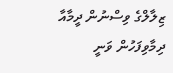ޒިލާލްގެ ވިސްނުން ދީމާއާ ދިމާވިފަހުން ވަނީ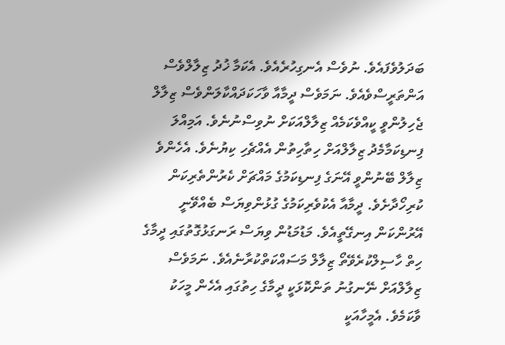ބަދަލުވެފައެވެ. ނުވެސް އެނގިހުރެއެވެ. އެކަމާ ޚުދު ޒިލާލްވެސް އަންތަރީސްވެއެވެ. ނަމަވެސް ދީމާއާ ވާހަކަދައްކާލަންވެސް ޒިލާލް ޖެހިލުންވީ ކީއްވެކަމެއް ޒިލާލްއަކަށް ނުވިސްނުނެވެ. އަމިއްލަ ފިނޑިކަމާމެދު ޒިލާލްއަށް ހިތާހިތުން އެއްޗެހި ކިޔުނެވެ. އެހެންވެ ޒިލާލް ބޭނުންވީ އޭނަގެ ފިނޑިކަމުގެ މައްޗަށް ކެރުންތެރިކަން ކުރިހޯދާށެވެ. ދީމާއާ އެކުވެރިކަމުގެ ގުޅުންވިޔަސް ބެއްވޭނީ އޭރުންކަން އިނގޭތީއެވެ. މަޑުމަޑުން ވިޔަސް ރަނގަޅުގޮތުގައި ދީމާގެ ހިތް ހާސިލްކުރެވޭތޯ ޒިލާލް މަސައްކަތްކުރާނެއެވެ. ނަމަވެސް ޒިލާލްއަށް ނޭނގުނު ތަންކޮޅަކީ ދީމާގެ ހިތުގައި އެހެން މީހަކު ވާކަމެވެ. އެމީހާއަކީ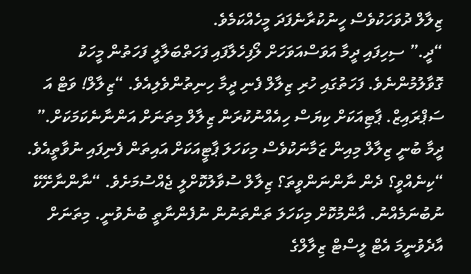ޒިލާލް ދުވަހަކުވެސް ހީނުކުރާނެފަދަ މީހެއްކަމެވެ.
“ދީ.” ސިހިފައި ދީމާ އަވަސްއަވަހަށް ލޯފިހެލާފައި ފަހަތްބަލާލީ ފަހަތުން މީހަކު ގޮވާލުމުންނެވެ. ފަހަތުގައި ހުރި ޒިލާލް ފެނި ދީމާ ހިނިތުންވެލިއެވެ. “ޒިލާލް! ވަޓް އަ ސަޕްރައިޒް. ޕާޓިއަކަށް ކިޔަސް ހިއެއްނުކުރަން ޒިލާލް މިތަނަށް އަންނާނެކަމަކަށް.” ދީމާ ބުނީ ޒިލާލް މިއިން ޒަމާނަކުވެސް މިކަހަލަ ޕާޓީއަކަށް އައިތަން ފެނިފައި ނުވާތީއެވެ. “ކިނެއްވީ؟ ދެން ނާންނަންވީތަ؟ ޒިލާލް ސުވާލުކޮށްލީ ޖެއްސުމަށެވެ. “ނާންނާށޭކޭ ނުބުނަމެއްނު. އާންމުކޮށް މިކަހަލަ ތަންތަނުން ނުފެންނާތީ ބުނެވުނީ. މިތަނަށް އާދެވުނީމަ އެޓް ލީސްޓް ޒިލާލްގެ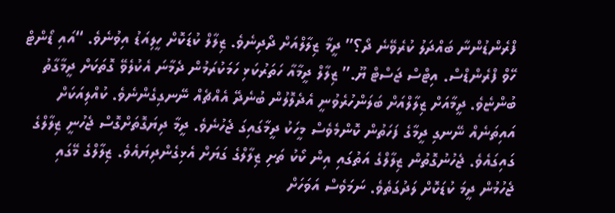ފްރެންޑުންނާ ބައްދަލު ކުރެވޭނެ ދޯ؟” ދީމާ ޒިލާލްއަށް ދޯދިނެވެ. ޒިލާލް ކުޑަކޮށް ހީލިއަޑު އިވުނެވެ. “އައި ޑޯންޓް ހޭވް ފްރެންޑްސް. އިޓްސް ޖަސްޓް ޔޫ.” ޒިލާލް ދީމާއާ ހަތަރުކަޅި ހަމަކުރަމުން ދެމާނަ އެކުލެވޭ ގޮތަކަށް ދީމާގާތު ބުންޏެވެ. ދީމާއަށް ޒިލާލްއަށް ބަލަންހުރެވުނީ އެދެލޮލުން ބުނެދޭ އެއްޗެއް ނޭނގިގެންނެވެ. ކުއްލިއަކަށް އައިތަނެއް ނޭނގި ދީމާގެ ފަހަތުން ކޮންމެވެސް މީހަކު ދީމާގައިގަ ޖެހުނެވެ. ދީމާ ދިޔަގޮތަށްގޮސް ޖެހުނީ ޒިލާލްގެ ގައިގައެވެ. ޖެހުނުގޮތުން ޒިލާލްގެ އަތުގައި އިން ކޯކު ތަށި ޒިލާލްގެ ގަޔަށް އެޅިގެންދިޔައެވެ. ޒިލާލްގެ މޭގައި ޖެހުމުން ދީމަ ކުޑަކޮށް ލަދުގަތެވެ. ނަމަވެސް އަވަހަށް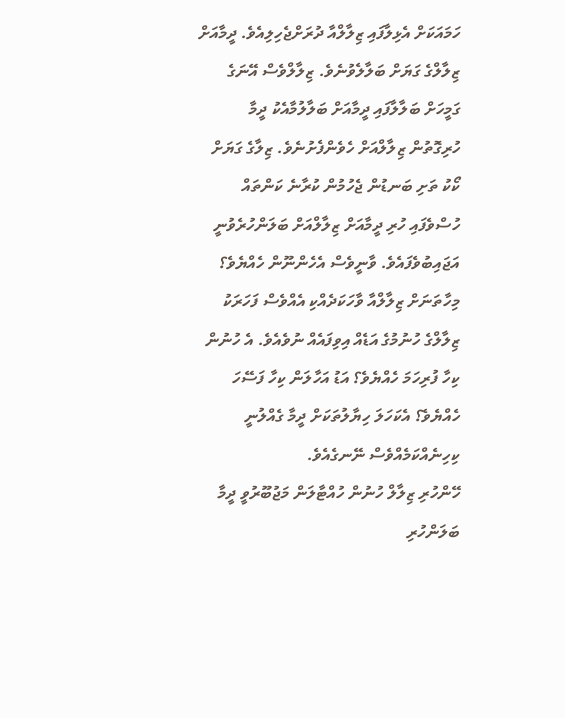ހަމައަކަށް އެޅިލާފައި ޒިލާލްއާ ދުރަށްޖެހިލިއެވެ. ދީމާއަށް ޒިލާލްގެ ގަޔަށް ބަލާލެވުނެވެ. ޒިލާލްވެސް އޭނަގެ ގަމީހަށް ބަލާލާފައި ދީމާއަށް ބަލާލުމާއެކު ދީމާ ހުރިގޮތުން ޒިލާލްއަށް ހެވެންފެށުނެވެ. ޒިލާގެ ގަޔަށް ކޯކު ތަށި ބަނޑުން ޖެހުމުން ކުރާނެ ކަންތައް ހުސްވެފައި ހުރި ދީމާއަށް ޒިލާލްއަށް ބަލަންހުރެވުނީ އަޖައިބުވެފައެވެ. ވާނީވެސް އެހެންނޫން ހެއްޔެވެ؟ މިހާތަނަށް ޒިލާލްއާ ވާހަކަދެއްކި އެއްވެސް ފަހަރަކު ޒިލާލްގެ ހުނުމުގެ އަޑެއް އިވިފައެއް ނުވެއެވެ. އެ ހުނުން ކިހާ ފުރިހަމަ ހެއްޔެވެ؟ އަޑު އަހާލަން ކިހާ ފަސޭހަ ހެއްޔެވެ؟ އެކަހަލަ ހިޔާލުތަކަށް ދީމާ ގެއްލުނީ ކިހިނެއްކަމެއްވެސް ނޭނގެއެވެ.
ހޭންހުރި ޒިލާލް ހުނުން ހުއްޓާލަން މަޖުބޫރުވީ ދީމާ ބަލަންހުރި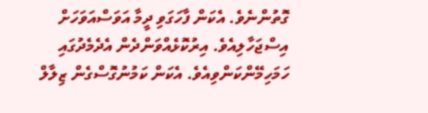ގޮތުންނެވެ. އެކަން ފާހަގަވި ދީމާ އަވަސްއަވަހަށް އިސްޖަހާލިއެވެ. އިރުކޮޅެއްވަންދެން އެދެމެދުގައި ހަމަހިމޭންކަންވިއެވެ. އެކަން ކަމުނުގޮސްގެން ޒިލާލް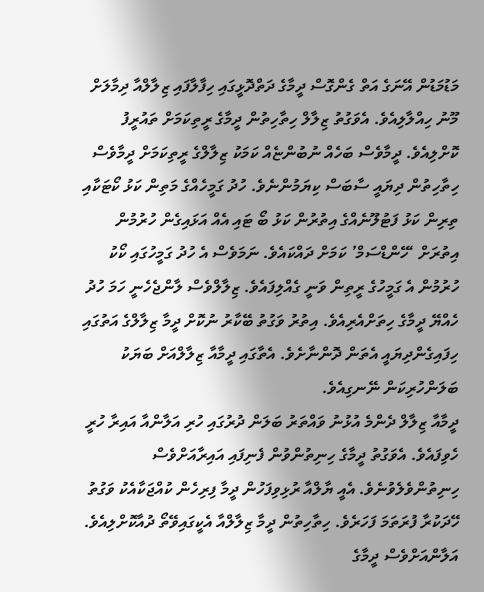މަޑުމަޑުން އޭނަގެ އަތް ގެންގޮސް ދީމާގެ ދަތްދޮޅީގައި ހިފާލާފައި ޒިލާލްއާ ދިމާލަށް މޫނު ހިއްލާލިއެވެ. އެވަގުތު ޒިލާލް ހިތާހިތުން ދީމާގެ ރީތިކަމަށް ތައުރީފު ކޮށްލިއެވެ. ދީމާވެސް ބަހެއް ނުބުންޏެއް ކަމަކު ޒިލާލްގެ ރީތިކަމަށް ދީމާވެސް ހިތާހިތުން ދިޔައީ ސާބަސް ކިޔަމުންނެވެ. ހުދު ގަމީހެއްގެ މަތިން ކަޅު ކޯޓަކާއި ތިރިން ކަޅު ފަޓުލޫނެއްގެ އިތުރުން ކަޅު ބޯ ޓައި އެއް އަޅައިގެން ހުރުމުން އިތުރަށް ‘ހޭންޑްސަމް’ ކަމަށް ދައްކައެވެ. ނަމަވެސް އެ ހުދު ގަމީހުގައި ކޯކު ހުރުމުން އެ ގަމީހުގެ ރީތިން ވަނީ ގެއްލިފައެވެ. ޒިލާލްވެސް ލާންޖެހެނީ ހަމަ ހުދު ހެއްޔޭ ދީމާގެ ހިތަށްއެރިއެވެ. އިތުރު ވަގުތު ބޭކާރު ނުކޮށް ދީމާ ޒިލާލްގެ އަތުގައި ހިފައިގެންދިޔައީ އެތަން ދޮންނާށެވެ. އެތާގައި ދީމާއާ ޒިލާލްއަށް ބަޔަކު ބަލަންހުރިކަން ނޭނގިއެވެ.
ދީމާއާ ޒިލާލް ދެންމެ އުޅުނު ވައްތަރު ބަލަން ދުރުގައި ހުރި އަލާންއާ އައިރާ ހުރީ ހެވިފައެވެ. އެވަގުތު ދީމާގެ ހިނިތުންވުން ފެނިފައި އައިރާއަށްވެސް ހިނިތުންވެލެވުނެވެ. އެއީ ޔާލްއާ ރުޅިވިފަހުން ދީމާ ފިރިހެން ކުއްޖަކާއެކު ވަގުތު ހޭދަކުރާ ފުރަތަމަ ފަހަރެވެ. ހިތާހިތުން ދީމާ ޒިލާލްއާ އެކީގައިވޭތޯ ދުއާކޮށްލިއެވެ. އަލާންއަށްވެސް ދީމާގެ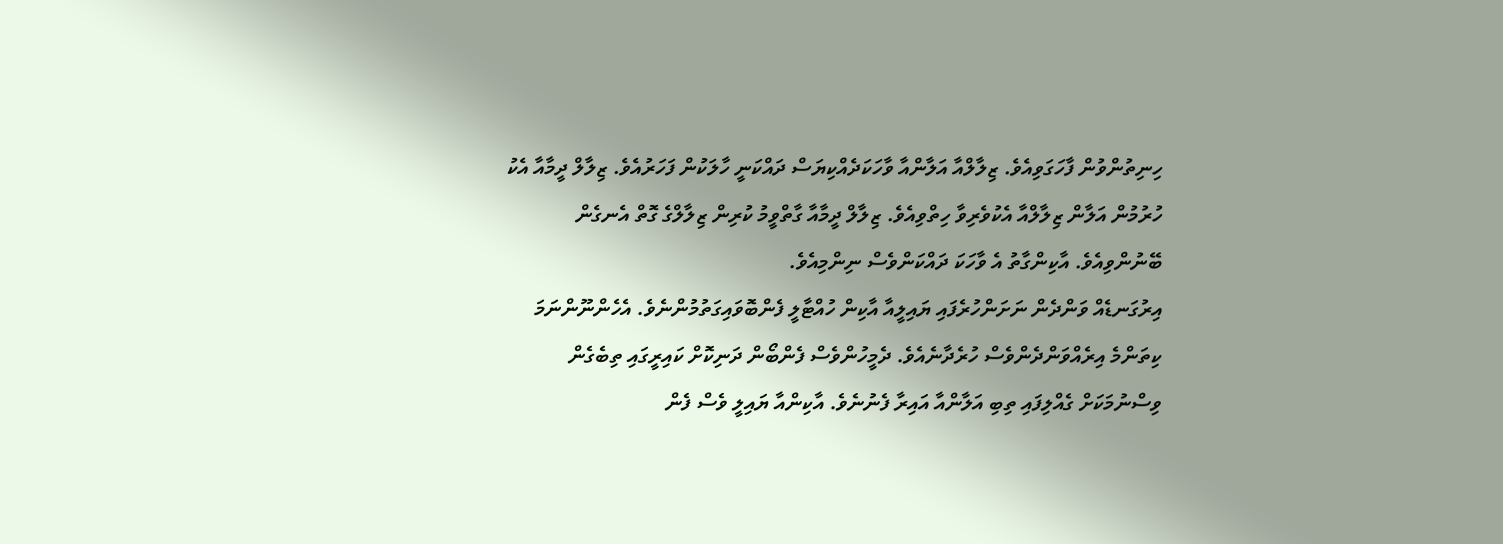ހިނިތުންވުން ފާހަގަވިއެވެ. ޒިލާލްއާ އަލާންއާ ވާހަކަދެއްކިޔަސް ދައްކަނީ ހާލަކުން ފަހަރުއެވެ. ޒިލާލް ދީމާއާ އެކު ހުރުމުން އަލާން ޒިލާލްއާ އެކުވެރިވާ ހިތްވިއެވެ. ޒިލާލް ދީމާއާ ގާތްވީމު ކުރިން ޒިލާލްގެ ގޮތް އެނގެން ބޭނުންވިއެވެ. އާކިންގާތު އެ ވާހަކަ ދައްކަންވެސް ނިންމިއެވެ.
އިރުގަނޑެއް ވަންދެން ނަށަންހުރެފައި ޔައިލީއާ އާކިން ހުއްޓާލީ ފެންބޮވައިގަތުމުންނެވެ. އެހެންނޫންނަމަ ކިތަންމެ އިރެއްވަންދެންވެސް ހުރެދާނެއެވެ. ދެމީހުންވެސް ފެންބޯން ދަނިކޮށް ކައިރީގައި ތިބެގެން ވިސްނުމަކަށް ގެއްލިފައި ތިބި އަލާންއާ އައިރާ ފެނުނެވެ. އާކިންއާ ޔައިލީ ވެސް ފެން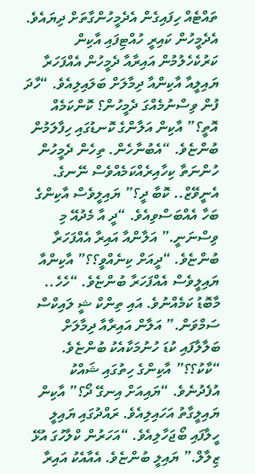ތައްޓެއް ހިފައިގެން އެދެމީހުންގާތަށް ދިޔައެވެ. އެދެމީހުން ކައިރީ ހުއްޓިފައި އާކިން ކަރުކެހެލުމުން އައިރާއާ ދެމީހުން އެއްފަހަރާ ޔައިލީއާ އާކިންއާ ދިމާލަށް ބަލައިލިއެވެ. “ހާދަ ފުން ވިސްނުމެއްގަ ދެމީހުން؟ ކޮންކަމެއް އޮތީ؟” އާކިން އަލާންގެ ކޮނޑުގައި ހިފާލަމުން ބުންޏެވެ. “އެބުނާހެން. ތިހެން ދެމީހުން ހުންނަތާ ކިހާއިރެއްކަމެއްވެސް ނޭނގެ. އެނީވޭޒް.. ކޮބާ ދީ؟” ޔައިލީވެސް އާކިންގެ ބަހާ އެއްބަސްވިއެވެ. “ދީ އާ މެދުއޭ މި ވިސްނަނީ.” އަލާންއާ އައިރާ އެއްފަހަރާ ބުންޏެވެ. “ދީއަށް ކިނެއްވީ؟؟” އާކިންއާ ޔައިލީވެސް އެއްފަހަރާ ބުންޏެވެ. “ހެހެ.. މާބޮޑު ކަމެއްނުވެ. އައި ތިންކް ޝީ ލައިކްސް ސަމްވަން.” އަލާން އައިރާއާ ދިމާލަށް ބަލާލާފައި ކުޑަ ހުނުމަކާއެކު ބުންޏެވެ. “ކާކު؟؟” އާކިންގެ ހިތުގައި ޝައްކު އުފެދުނެވެ. “ޔައިއަށް އިނގޭ ދޯ؟” އާކިން ޔައިލީގާތު އަހައިލިއެވެ. ރައްދުގައި ޔައިލީ ހީލާފައި ބޯޖަހާލިއެވެ. “އަހަރުން ކްލާހުގަ އުޅޭ ޒިލާލް.” ޔައިލީ ބުންޏެވެ. އެއާއެކު އައިރާ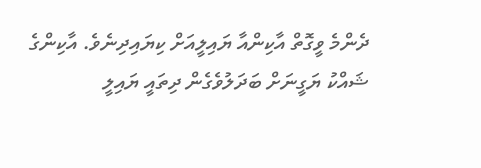ދެންމެ ވީގޮތް އާކިންއާ ޔައިލީއަށް ކިޔައިދިނެވެ. އާކިންގެ ޝައްކު ޔަގީނަށް ބަދަލުވެގެން ދިތައީ ޔައިލީ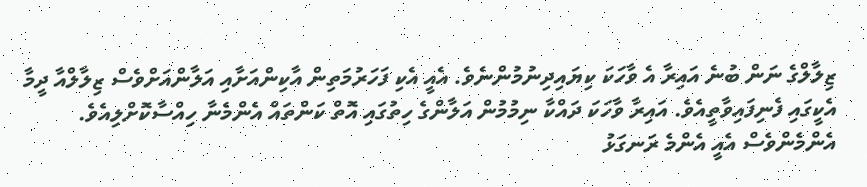ޒިލާލްގެ ނަން ބުނެ އައިރާ އެ ވާހަކަ ކިޔައިދިނުމުންނެވެ. އެއީ އެކި ފަހަރުމަތިން އާކިންއަށާއި އަލާންއަށްވެސް ޒިލާލްއާ ދީމާ އެކީގައި ފެނިފައިވާތީއެވެ. އައިރާ ވާހަކަ ދައްކާ ނިމުމުން އަލާންގެ ހިތުގައި އޮތް ކަންތައް އެންމެނާ ހިއްސާކޮށްލިއެވެ. އެންމެންވެސް އެއީ އެންމެ ރަނގަޅު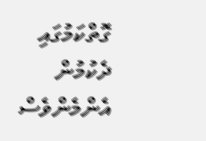ގޮތްކަމުގައި ދެކުމުން އެންމެންވެސް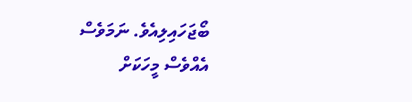ބޯޖަހައިލިއެވެ. ނަމަވެސް އެއްވެސް މީހަކަށް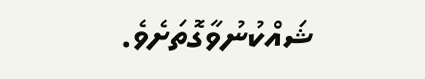ޝައްކުނުވާގޮތަށެވެ.